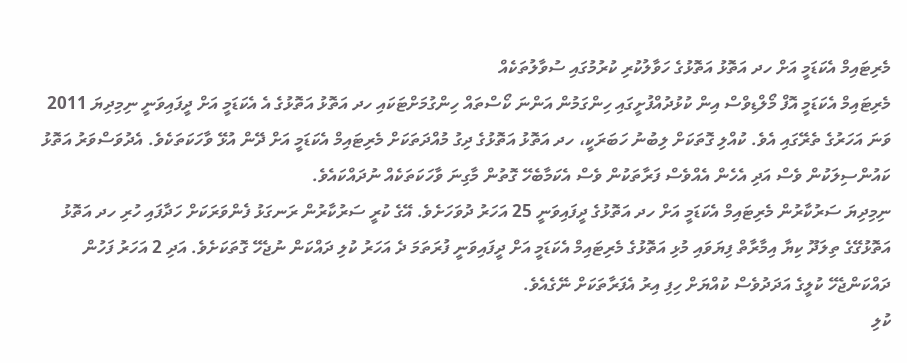މެރިޓައިމް އެކަޑަމީ އަށް ހދ އަތޮޅު އަތޮޅުގެ ހަވާލުކުރި ކުރުމުގައި ސުވާލުތަކެއް
މެރިޓައިމް އެކަޑަމީ އޮފް މޯލްޑިވްސް އިން ކުޅުދުއްފުށީގައި ހިންގަމުން އަންނަ ކޯސްތައް ހިންގުމަށްޓަކައި ހދ އަތޮޅު އަތޮޅުގެ އެ އެކަޑަމީ އަށް ދީފައިވަނީ ނިމިދިޔަ 2011 ވަނަ އަހަރުގެ ތެރޭގައި އެވެ. ކުއްލި ގޮތަކަށް ލިބުނު ހަބަރަކީ، ހދ އަތޮޅު އަތޮޅުގެ ދިގު މުއްދަތަކަށް މެރިޓައިމް އެކަޑަމީ އަށް ދޭން އުޅޭ ވާހަކަތަކެވެ. އެދުވަސްވަރު އަތޮޅު ކައުންސިލަކުން ވެސް އަދި އެހެން އެއްވެސް ފަރާތަކުން ވެސް އެކަމާބެހޭ ގޮތުން މާގިނަ ވާހަކަތަކެއް ނުދައްކައެވެ.
ނިމިދިޔަ ސަރުކާރުން މެރިޓައިމް އެކަޑަމީ އަށް ހދ އަތޮޅުގެ ދީފައިވަނީ 25 އަހަރު ދުވަހަށެވެ. އޭގެ ކުރީ ސަރުކާރުން ރަނގަޅު ފެންވަރަކަށް ހަދާފައި ހުރި ހދ އަތޮޅު އަތޮޅުގޭގެ ތިލަދޫ ކިޔާ އިމާރާތް ފިޔަވައި މުޅި އަތޮޅުގެ މެރިޓައިމް އެކަޑަމީ އަށް ދީފައިވަނީ ފުރަތަމަ ދެ އަހަރު ކުލި ދައްކަން ނުޖެހޭ ގޮތަކަށެވެ. އަދި 2 އަހަރު ފަހުން ދައްކަންޖެހޭ ކުލީގެ އަދަދުވެސް ކުއްޔަށް ހިފި އިރު އެފަރާތަކަށް ނޭގެއެވެ.
ކުލި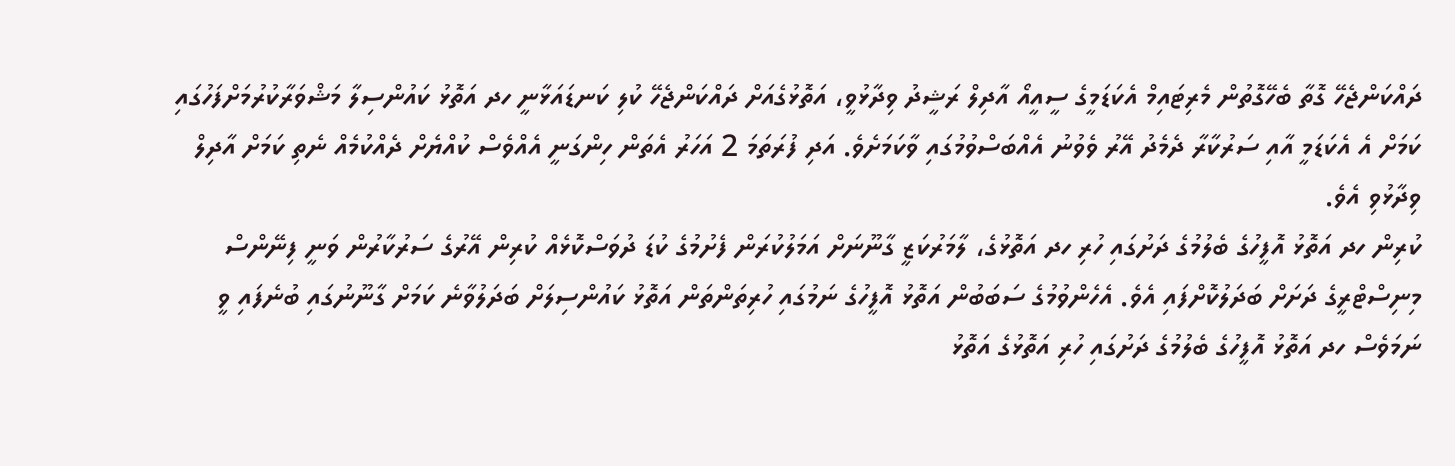ދައްކަންޖެހޭ ގޮތާ ބެހޭގޮތުން މެރިޓައިމް އެކަޑަމީގެ ސީއީއޯ އާދިލް ރަޝީދު ވިދާޅުވީ، އަތޮޅުގެއަށް ދައްކަންޖެހޭ ކުލި ކަނޑައަޅާނީ ހދ އަތޮޅު ކައުންސިލާ މަޝްވަރާކުރުމަށްފަހުގައި ކަމަށް އެ އެކަޑަމީ އާއި ސަރުކާރާ ދެމެދު އޭރު ވެވުނު އެއްބަސްވުމުގައި ވާކަމަށެވެ. އަދި ފުރަތަމަ 2 އަހަރު އެތަން ހިންގަނީ އެއްވެސް ކުއްޔެށް ދެއްކުމެއް ނެތި ކަމަށް އާދިލް ވިދާޅުވި އެވެ.
ކުރިން ހދ އަތޮޅު އޮފީހުގެ ބެލުމުގެ ދަށުގައި ހުރި ހދ އަތޮޅުގެ، ލާމަރުކަޒީ ގާނޫނަށް އަމަލުކުރަން ފެށުމުގެ ކުޑަ ދުވަސްކޮޅެއް ކުރިން އޭރުގެ ސަރުކާރުން ވަނީ ފިނޭންސް މިނިސްޓްރީގެ ދަށަށް ބަދަލުކޮށްފައި އެވެ. އެހެންވުމުގެ ސަބަބުން އަތޮޅު އޮފީހުގެ ނަމުގައި ހުރިތަންތަން އަތޮޅު ކައުންސިލަށް ބަދަލުވާނެ ކަމަށް ގާނޫނުގައި ބުނެފައި ވީ ނަމަވެސް ހދ އަތޮޅު އޮފީހުގެ ބެލުމުގެ ދަށުގައި ހުރި އަތޮޅުގެ އަތޮޅު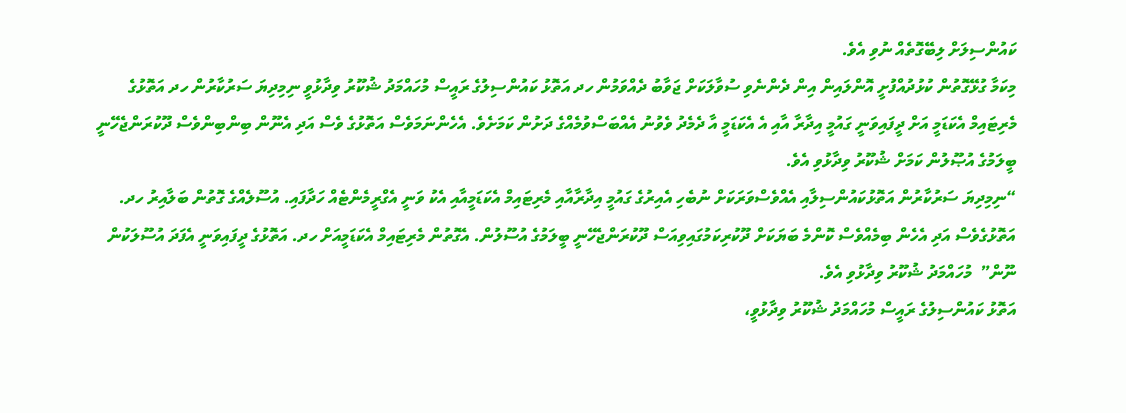ކައުންސިލަށް ލިބޭގޮތެއް ނުވި އެވެ.
މިކަމާ ގުޅޭގޮތުން ކުޅުދުއްފުށީ އޮންލައިން އިން ދެންނެވި ސުވާލަކަށް ޖަވާބު ދެއްވަމުން ހދ އަތޮޅު ކައުންސިލުގެ ރައީސް މުހައްމަދު ޝުކޫރު ވިދާޅުވީ ނިމިދިޔަ ސަރުކާރުން ހދ އަތޮޅުގެ މެރިޓައިމް އެކަޑަމީ އަށް ދީފައިވަނީ ގައުމީ އިދާރާ އާއި އެ އެކަޑަމީ އާ ދެމެދު ވެވުނު އެއްބަސްވުމެއްގެ ދަށުން ކަމަށެވެ. އެހެންނަމަވެސް އަތޮޅުގެ ވެސް އަދި އެނޫން ބިންބިންވެސް ދޫކުރަންޖެހޭނީ ބީލަމުގެ އުޞޫލުން ކަމަށް ޝުކޫރު ވިދާޅުވި އެވެ.
“ނިމިދިޔަ ސަރުކާރުން އަތޮޅުކައުންސިލާއި އެއްވެސްވަރަކަށް ނުބެހި އެއިރުގެ ގައުމީ އިދާރާއާއި މެރިޓައިމް އެކަޑަމީއާއި އެކު ވަނީ އެގްރީމެންޓެއް ހަދާފައި. އުސޫލެއްގެ ގޮތުން ބަލާއިރު ހދ. އަތޮޅުގެވެސް އަދި އެހެން ބިމެއްވެސް ކޮންމެ ބަޔަކަށް ދޫކުރިކަމުގައިވިއަސް ދޫކުރަންޖެހޭނީ ބީލަމުގެ އުސޫލުން. އެގޮތުން މެރިޓައިމް އެކަޑަމީއަށް ހދ. އަތޮޅުގެ ދީފައިވަނީ އެފަދަ އުސޫލަކުން ނޫން”  މުހައްމަދު ޝުކޫރު ވިދާޅުވި އެވެ.
އަތޮޅު ކައުންސިލުގެ ރައީސް މުހައްމަދު ޝުކޫރު ވިދާޅުވީ،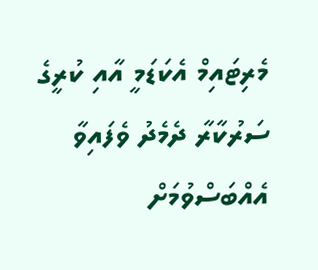މެރިޓައިމް އެކަޑަމީ އާއި ކުރީގެ ސަރުކާރާ ދެމެދު ވެފައިވާ އެއްބަސްވުމަށް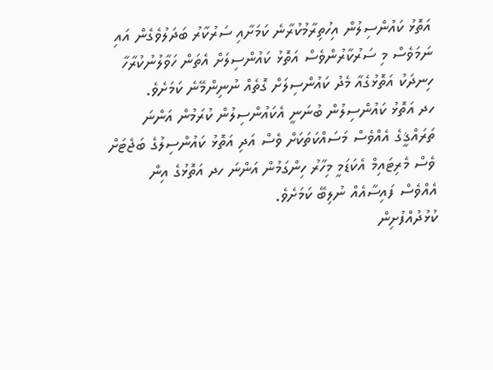އަތޮޅު ކައުންސިލުން އިހުތިރާމުކުރާނެ ކަމަށާއި ސަރުކާރު ބަދަލުވެގެން އައި ނަމަވެސް މި ސަރުކާރުންވެސް އަތޮޅު ކައުންސިލަށް އެތަން ހަވާލުނުކުރާހާ ހިނދަކު އަތޮޅުގެއާ މެދު ކައުންސިލަށް ގޮތެއް ނުނިންމޭނެ ކަމަށެވެ.
ހދ އަތޮޅު ކައުންސިލުން ބުނަނީ އެކައުންސިލުން ކުރަމުން އަންނަ ތަރައްޤީގެ އެއްވެސް މަސައްކަތަކަށް ވެސް އަދި އަތޮޅު ކައުންސިލުގެ ބަޖެޓަށް ވެސް މެރިޓައިމް އެކަޑަމީ މިހާރު ހިންގަމުން އަންނަ ހދ އަތޮޅުގެ އިން އެއްވެސް ފައިސާއެއް ނުލިބޭ ކަމަށެވެ.
ކުޅުދުއްފުށިން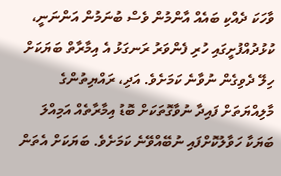ވާހަކަ ދެއްކި ބައެއް އާންމުން ވެސް ބުނަމުން އަންނަނީ، ކުޅުދުއްފުށީގައި ހުރި ފެންވަރު ރަނގަޅު އެ އިމާރާތް ބަޔަކަށް ހިލޭ ދެވިގެން ނުވާނެ ކަމަށެވެ. އަދި، ރައްޔިތުންގެ މާލިއްޔަތަށް ފައިދާ ނުވާގޮތަކަށް ބޮޑު އިމާރާތެއް އަމިއްލަ ބަޔަކާ ހަވާލުކޮށްފައި ނުބޭއްވޭނެ ކަމަށެވެ. ބަޔަކަށް އެތަން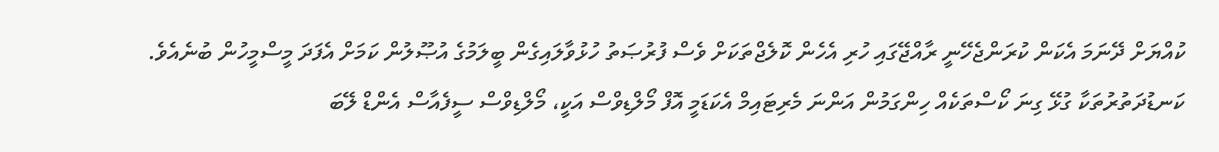ކުއްޔަށް ދޭނަމަ އެކަން ކުރަންޖެހޭނީ ރާއްޖޭގައި ހުރި އެހެން ކޮލެޖްތަކަށް ވެސް ފުރުޞަތު ހުޅުވާލައިގެން ބީލަމުގެ އުޞޫލުން ކަމަށް އެފަދަ މީސްމީހުން ބުނެއެވެ.
ކަނޑުދަތުރުތަކާ ގުޅޭ ގިނަ ކޯސްތަކެއް ހިންގަމުން އަންނަ މެރިޓައިމް އެކަޑަމީ އޮފް މޯލްޑިވްސް އަކީ، މޯލްޑިވްސް ސީފެއާސް އެންޑް ލޭބަ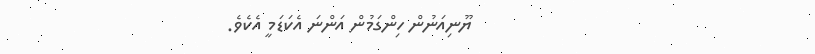ޔޫނިއަނުން ހިންގަމުން އަންނަ އެކަޑަމީ އެކެވެ.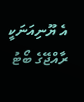އެ ޔޫނިއަނަކީ ރާއްޖޭގެ ބޯޓު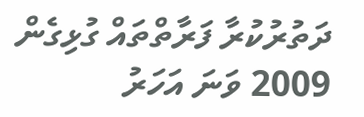ދަތުރުކުރާ ފަރާތްތައް ގުޅިގެން 2009 ވަނަ އަހަރު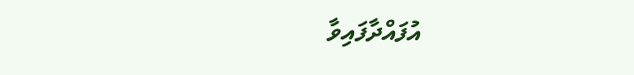އުފައްދާފައިވާ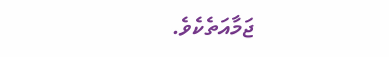ޖަމާއަތެކެވެ.